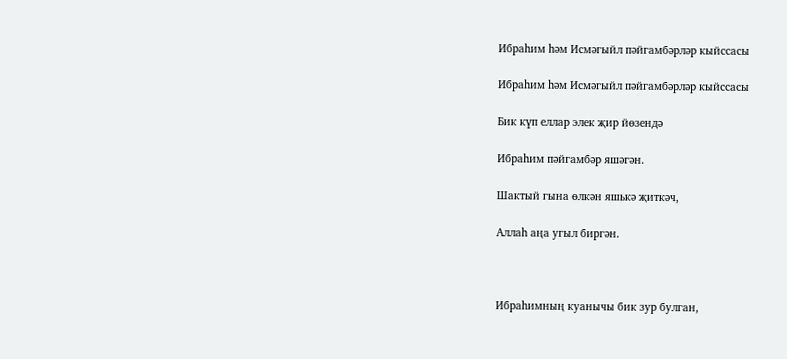Ибраһим һәм Исмәгыйл пәйгамбәрләр кыйссасы

Ибраһим һәм Исмәгыйл пәйгамбәрләр кыйссасы

Бик күп еллар элек җир йөзендә

Ибраһим пәйгамбәр яшәгән.

Шактый гына өлкән яшькә җиткәч,

Аллаһ аңа угыл биргән.



Ибраһимның куанычы бик зур булган,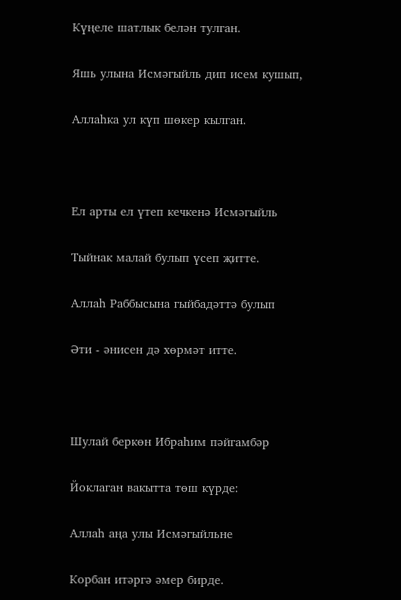Күңеле шатлык белән тулган.

Яшь улына Исмәгыйль дип исем кушып,

Аллаһка ул күп шөкер кылган.



Ел арты ел үтеп кечкенә Исмәгыйль

Тыйнак малай булып үсеп җитте.

Аллаһ Раббысына гыйбадәттә булып

Әти - әнисен дә хөрмәт итте.



Шулай беркөн Ибраһим пәйгамбәр

Йоклаган вакытта төш күрде:

Аллаһ аңа улы Исмәгыйльне

Корбан итәргә әмер бирде.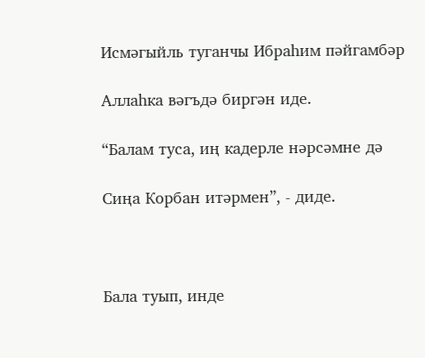Исмәгыйль туганчы Ибраһим пәйгамбәр

Аллаһка вәгъдә биргән иде.

“Балам туса, иң кадерле нәрсәмне дә

Сиңа Корбан итәрмен”, - диде.



Бала туып, инде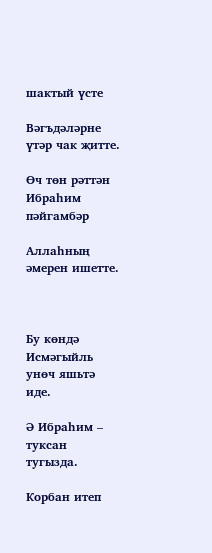шактый үсте

Вәгъдәләрне үтәр чак җитте.

Өч төн рәттән Ибраһим пәйгамбәр

Аллаһның әмерен ишетте.



Бу көндә Исмәгыйль унөч яшьтә иде.

Ә Ибраһим – туксан тугызда.

Корбан итеп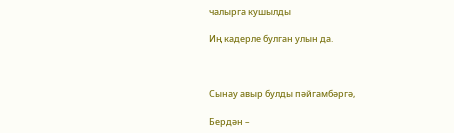чалырга кушылды

Иң кадерле булган улын да.



Сынау авыр булды пәйгамбәргә,

Бердән –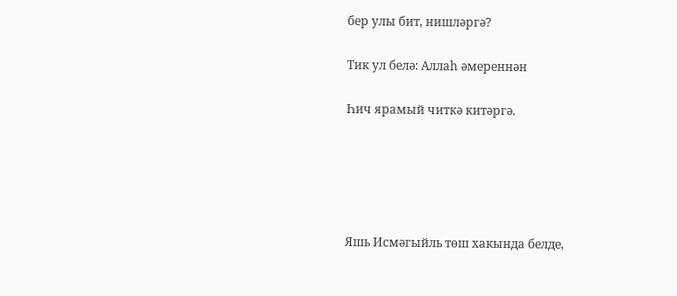бер улы бит, нишләргә?

Тик ул белә: Аллаһ әмереннән

Һич ярамый читкә китәргә.





Яшь Исмәгыйль төш хакында белде,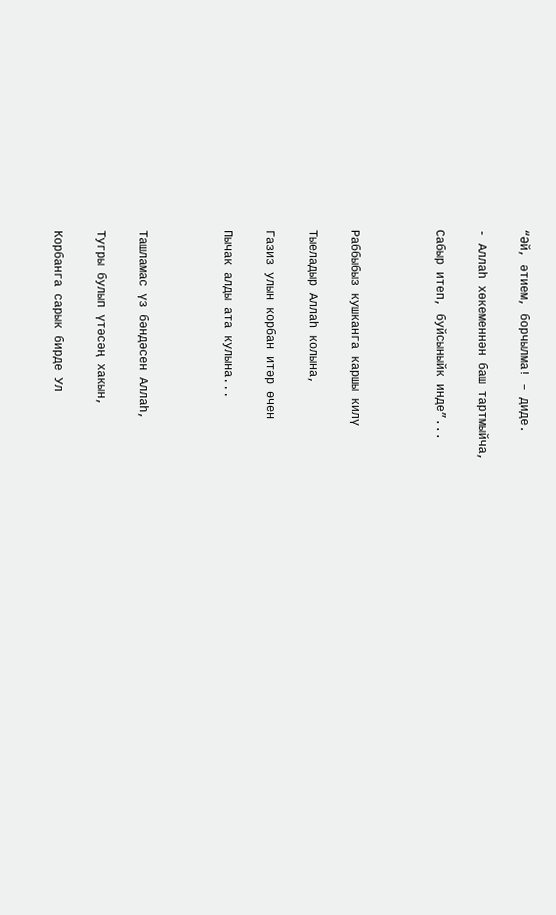“Әй, әтием, борчылма! – диде.

- Аллаһ хөкеменнән баш тартмыйча,

Сабыр итеп, буйсыныйк инде”...



Раббыбыз кушканга каршы килү

Тыеладыр Аллаһ колына,

Газиз улын корбан итәр өчен

Пычак алды ата кулына...



Ташламас үз бәндәсен Аллаһ,

Тугры булып үтәсәң хакын,

Корбанга сарык бирде Ул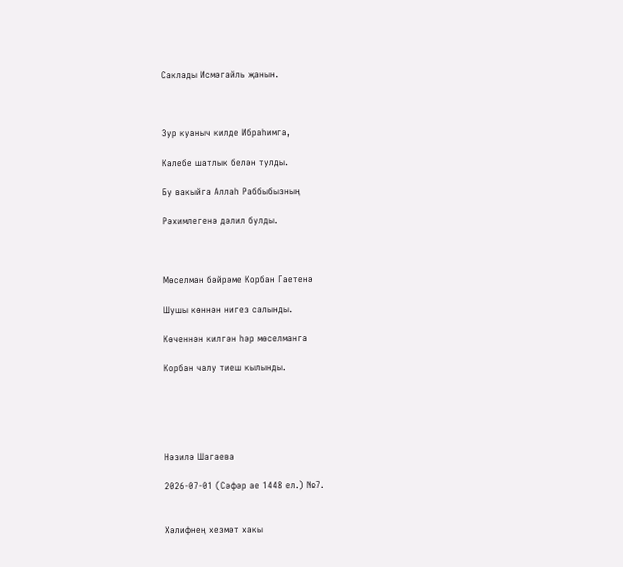Саклады Исмәгайль җанын.



Зур куаныч килде Ибраһимга,

Калебе шатлык белән тулды.

Бу вакыйга Аллаһ Раббыбызның

Рәхимлегенә дәлил булды.



Мөселман бәйрәме Корбан Гаетенә

Шушы көннән нигез салынды.

Көченнән килгән һәр мөселманга

Корбан чалу тиеш кылынды.





Нәзилә Шагаева

2026-07-01 (Сәфәр ае 1448 ел.) №7.


Хәлифнең хезмәт хакы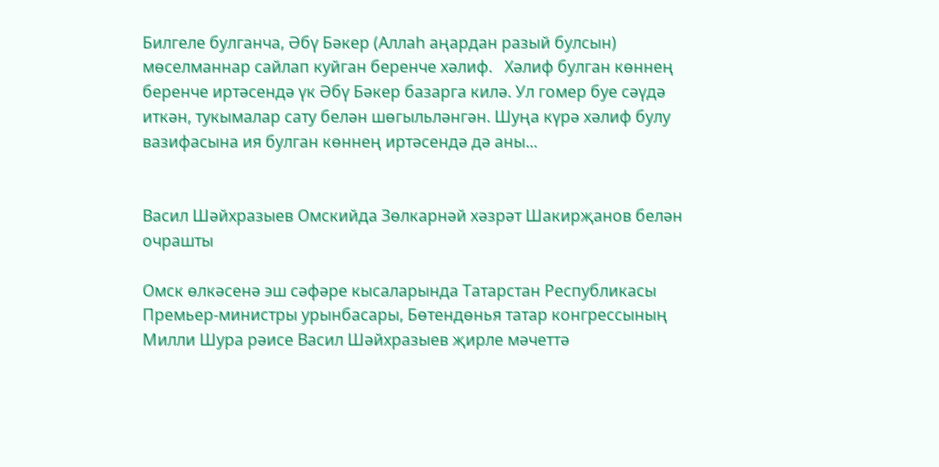Билгеле булганча, Әбү Бәкер (Аллаһ аңардан разый булсын) мөселманнар сайлап куйган беренче хәлиф.   Хәлиф булган көннең беренче иртәсендә үк Әбү Бәкер базарга килә. Ул гомер буе сәүдә иткән, тукымалар сату белән шөгыльләнгән. Шуңа күрә хәлиф булу вазифасына ия булган көннең иртәсендә дә аны...


Васил Шәйхразыев Омскийда Зөлкарнәй хәзрәт Шакирҗанов белән очрашты

Омск өлкәсенә эш сәфәре кысаларында Татарстан Республикасы Премьер-министры урынбасары, Бөтендөнья татар конгрессының Милли Шура рәисе Васил Шәйхразыев җирле мәчеттә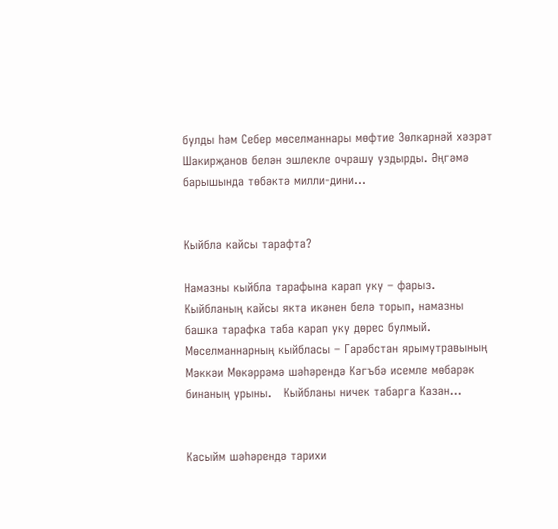булды һәм Себер мөселманнары мөфтие Зөлкарнәй хәзрәт Шакирҗанов белән эшлекле очрашу уздырды. Әңгәмә барышында төбәктә милли-дини...


Кыйбла кайсы тарафта?

Намазны кыйбла тарафына карап уку – фарыз. Кыйбланың кайсы якта икәнен белә торып, намазны башка тарафка таба карап уку дөрес булмый. Мөселманнарның кыйбласы – Гарәбстан ярымутравының Мәккәи Мөкәррәмә шәһәрендә Кәгъбә исемле мөбарәк бинаның урыны.   Кыйбланы ничек табарга Казан...


Касыйм шәһәрендә тарихи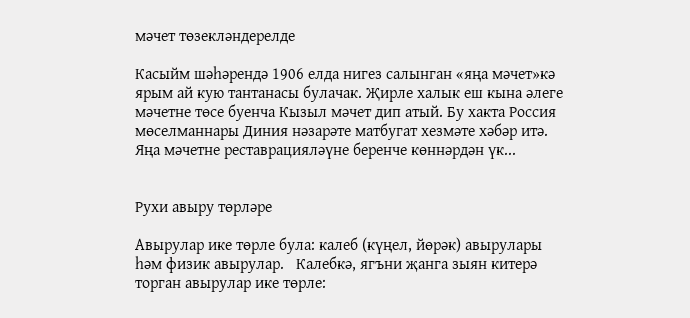мәчет төзекләндерелде

Касыйм шәһәрендә 1906 елда нигез салынган «яңа мәчет»кә ярым ай кую тантанасы булачак. Җирле халык еш кына әлеге мәчетне төсе буенча Кызыл мәчет дип атый. Бу хакта Россия мөселманнары Диния нәзарәте матбугат хезмәте хәбәр итә. Яңа мәчетне реставрацияләүне беренче көннәрдән үк...


Рухи авыру төрләре

Авырулар ике төрле була: калеб (күңел, йөрәк) авырулары һәм физик авырулар.   Калебкә, ягъни җанга зыян китерә торган авырулар ике төрле: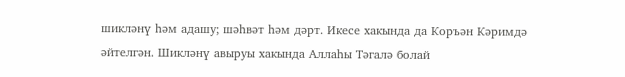шикләнү һәм адашу; шәһвәт һәм дәрт. Икесе хакында да Коръән Кәримдә әйтелгән. Шикләнү авыруы хакында Аллаһы Тәгалә болай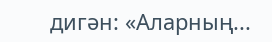дигән: «Аларның...